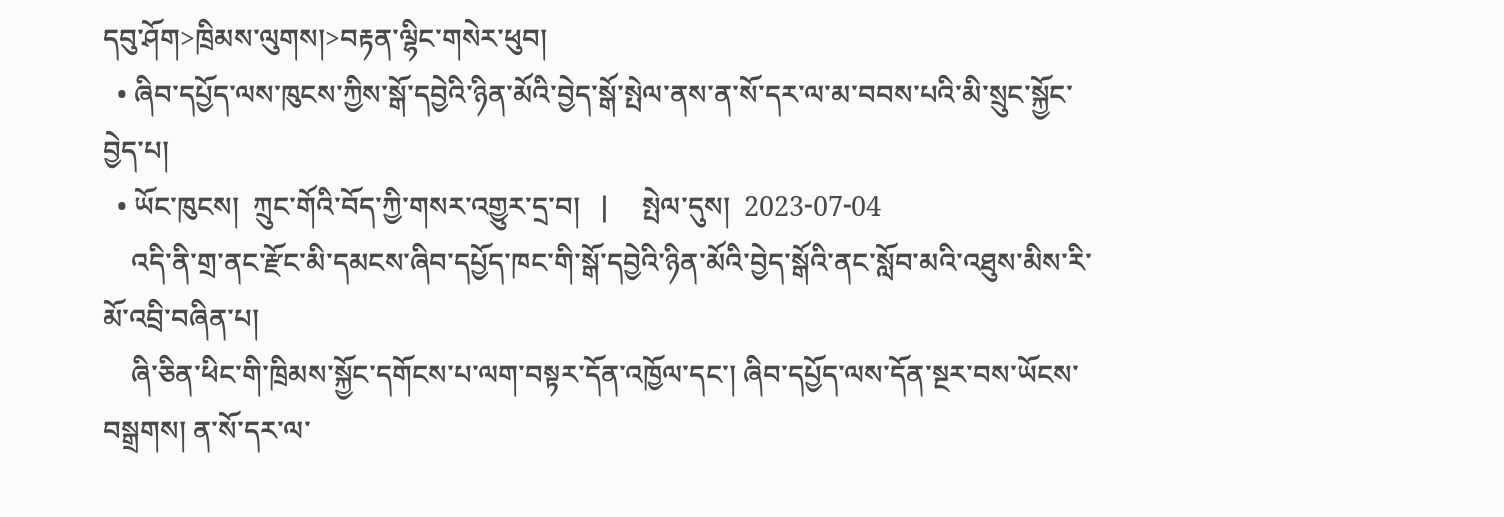དབུ་ཤོག>ཁྲིམས་ལུགས།>བརྟན་ལྷིང་གསེར་ཕུབ།
  • ཞིབ་དཔྱོད་ལས་ཁུངས་ཀྱིས་སྒོ་དབྱེའི་ཉིན་མོའི་བྱེད་སྒོ་སྤེལ་ནས་ན་སོ་དར་ལ་མ་བབས་པའི་མི་སྲུང་སྐྱོང་བྱེད་པ།
  • ཡོང་ཁུངས།  ཀྲུང་གོའི་བོད་ཀྱི་གསར་འགྱུར་དྲ་བ།   |     སྤེལ་དུས།  2023-07-04
    འདི་ནི་གྲ་ནང་རྫོང་མི་དམངས་ཞིབ་དཔྱོད་ཁང་གི་སྒོ་དབྱེའི་ཉིན་མོའི་བྱེད་སྒོའི་ནང་སློབ་མའི་འཐུས་མིས་རི་མོ་འབྲི་བཞིན་པ།
    ཞི་ཅིན་ཕིང་གི་ཁྲིམས་སྐྱོང་དགོངས་པ་ལག་བསྟར་དོན་འཁྱོལ་དང་། ཞིབ་དཔྱོད་ལས་དོན་སྔར་བས་ཡོངས་བསྒྲགས། ན་སོ་དར་ལ་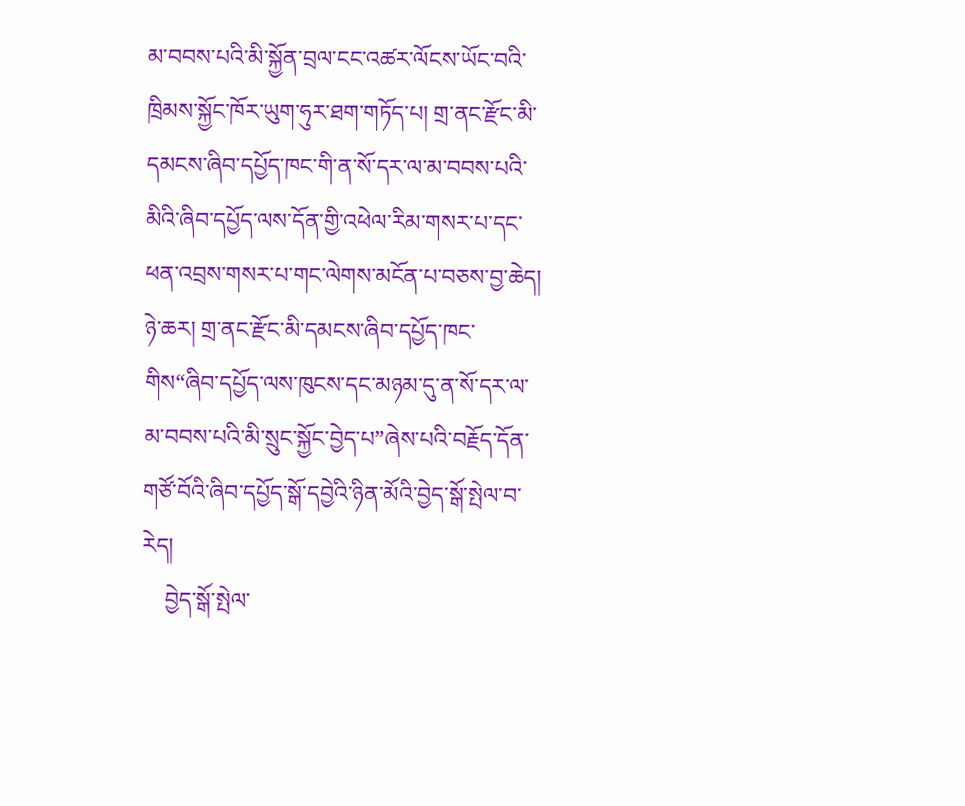མ་བབས་པའི་མི་སྐྱོན་བྲལ་ངང་འཚར་ལོངས་ཡོང་བའི་ཁྲིམས་སྐྱོང་ཁོར་ཡུག་ཧུར་ཐག་གཏོད་པ། གྲ་ནང་རྫོང་མི་དམངས་ཞིབ་དཔྱོད་ཁང་གི་ན་སོ་དར་ལ་མ་བབས་པའི་མིའི་ཞིབ་དཔྱོད་ལས་དོན་གྱི་འཕེལ་རིམ་གསར་པ་དང་ཕན་འབྲས་གསར་པ་གང་ལེགས་མངོན་པ་བཅས་བྱ་ཆེད། ཉེ་ཆར། གྲ་ནང་རྫོང་མི་དམངས་ཞིབ་དཔྱོད་ཁང་གིས“ཞིབ་དཔྱོད་ལས་ཁུངས་དང་མཉམ་དུ་ན་སོ་དར་ལ་མ་བབས་པའི་མི་སྲུང་སྐྱོང་བྱེད་པ”ཞེས་པའི་བརྗོད་དོན་གཙོ་བོའི་ཞིབ་དཔྱོད་སྒོ་དབྱེའི་ཉིན་མོའི་བྱེད་སྒོ་སྤེལ་བ་རེད།
    བྱེད་སྒོ་སྤེལ་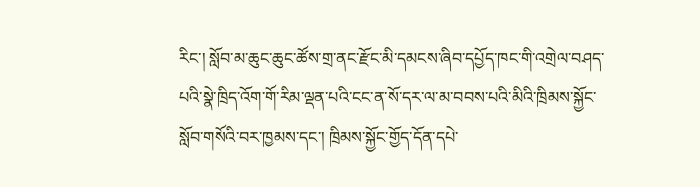རིང་། སློབ་མ་ཆུང་ཆུང་ཚོས་གྲ་ནང་རྫོང་མི་དམངས་ཞིབ་དཔྱོད་ཁང་གི་འགྲེལ་བཤད་པའི་སྣེ་ཁྲིད་འོག་གོ་རིམ་ལྡན་པའི་ངང་ན་སོ་དར་ལ་མ་བབས་པའི་མིའི་ཁྲིམས་སྐྱོང་སློབ་གསོའི་བར་ཁྱམས་དང་། ཁྲིམས་སྐྱོང་གྱོད་དོན་དཔེ་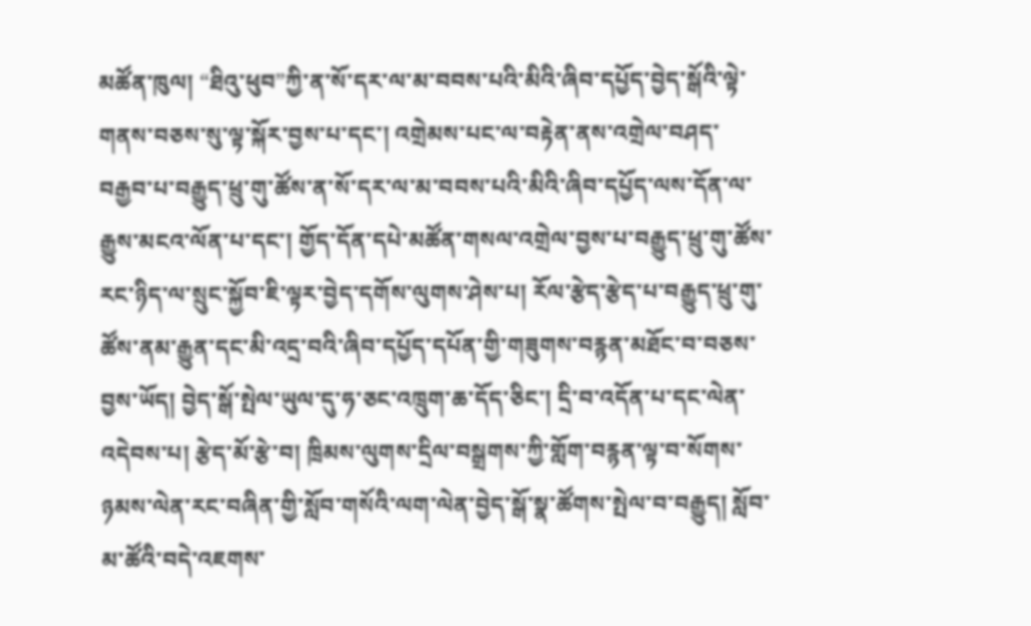མཚོན་ཁུལ། “ཐིའུ་ཕུབ”ཀྱི་ན་སོ་དར་ལ་མ་བབས་པའི་མིའི་ཞིབ་དཔྱོད་བྱེད་སྒོའི་ལྟེ་གནས་བཅས་སུ་ལྟ་སྐོར་བྱས་པ་དང་། འགྲེམས་པང་ལ་བརྟེན་ནས་འགྲེལ་བཤད་བརྒྱབ་པ་བརྒྱུད་ཕྲུ་གུ་ཚོས་ན་སོ་དར་ལ་མ་བབས་པའི་མིའི་ཞིབ་དཔྱོད་ལས་དོན་ལ་རྒྱུས་མངའ་ལོན་པ་དང་། གྱོད་དོན་དཔེ་མཚོན་གསལ་འགྲེལ་བྱས་པ་བརྒྱུད་ཕྲུ་གུ་ཚོས་རང་ཉིད་ལ་སྲུང་སྐྱོབ་ཇི་ལྟར་བྱེད་དགོས་ལུགས་ཤེས་པ། རོལ་རྩེད་རྩེད་པ་བརྒྱུད་ཕྲུ་གུ་ཚོས་ནམ་རྒྱུན་དང་མི་འདྲ་བའི་ཞིབ་དཔྱོད་དཔོན་གྱི་གཟུགས་བརྙན་མཐོང་བ་བཅས་བྱས་ཡོད། བྱེད་སྒོ་སྤེལ་ཡུལ་དུ་ཧ་ཅང་འཁྲུག་ཆ་དོད་ཅིང་། དྲི་བ་འདོན་པ་དང་ལེན་འདེབས་པ། རྩེད་མོ་རྩེ་བ། ཁྲིམས་ལུགས་དྲིལ་བསྒྲགས་ཀྱི་གློག་བརྙན་ལྟ་བ་སོགས་ཉམས་ལེན་རང་བཞིན་གྱི་སློབ་གསོའི་ལག་ལེན་བྱེད་སྒོ་སྣ་ཚོགས་སྤེལ་བ་བརྒྱུད། སློབ་མ་ཚོའི་བདེ་འཇགས་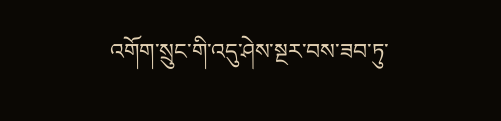འགོག་སྲུང་གི་འདུ་ཤེས་སྔར་བས་ཟབ་ཏུ་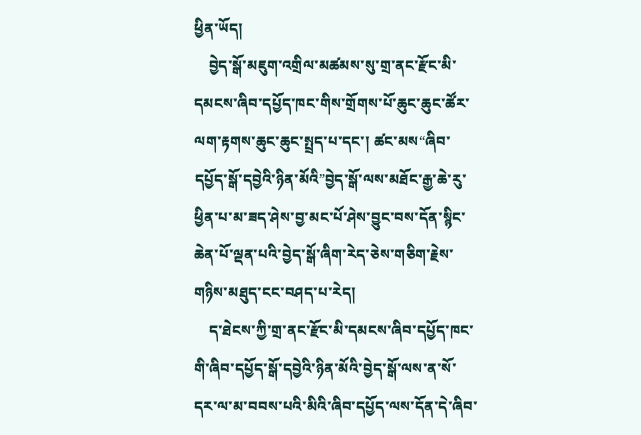ཕྱིན་ཡོད།
    བྱེད་སྒོ་མཇུག་འགྲིལ་མཚམས་སུ་གྲ་ནང་རྫོང་མི་དམངས་ཞིབ་དཔྱོད་ཁང་གིས་གྲོགས་པོ་ཆུང་ཆུང་ཚོར་ལག་རྟགས་ཆུང་ཆུང་སྤྲད་པ་དང་། ཚང་མས“ཞིབ་དཔྱོད་སྒོ་དབྱེའི་ཉིན་མོའི”བྱེད་སྒོ་ལས་མཐོང་རྒྱ་ཆེ་རུ་ཕྱིན་པ་མ་ཟད་ཤེས་བྱ་མང་པོ་ཤེས་བྱུང་བས་དོན་སྙིང་ཆེན་པོ་ལྡན་པའི་བྱེད་སྒོ་ཞིག་རེད་ཅེས་གཅིག་རྗེས་གཉིས་མཐུད་ངང་བཤད་པ་རེད།
    ད་ཐེངས་ཀྱི་གྲ་ནང་རྫོང་མི་དམངས་ཞིབ་དཔྱོད་ཁང་གི་ཞིབ་དཔྱོད་སྒོ་དབྱེའི་ཉིན་མོའི་བྱེད་སྒོ་ལས་ན་སོ་དར་ལ་མ་བབས་པའི་མིའི་ཞིབ་དཔྱོད་ལས་དོན་དེ་ཞིབ་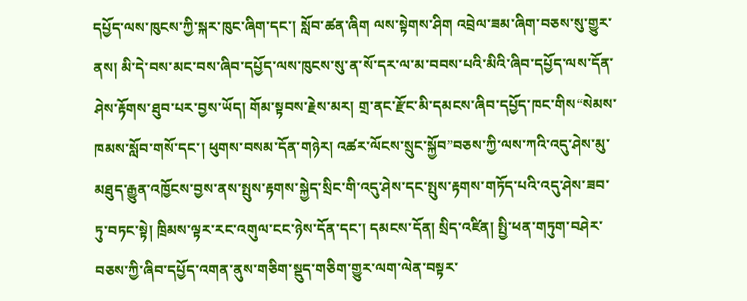དཔྱོད་ལས་ཁུངས་ཀྱི་སྐར་ཁུང་ཞིག་དང་། སློབ་ཚན་ཞིག ལས་སྟེགས་ཤིག འབྲེལ་ཟམ་ཞིག་བཅས་སུ་གྱུར་ནས། མི་དེ་བས་མང་བས་ཞིབ་དཔྱོད་ལས་ཁུངས་སུ་ན་སོ་དར་ལ་མ་བབས་པའི་མིའི་ཞིབ་དཔྱོད་ལས་དོན་ཤེས་རྟོགས་ཐུབ་པར་བྱས་ཡོད། གོམ་སྟབས་རྗེས་མར། གྲ་ནང་རྫོང་མི་དམངས་ཞིབ་དཔྱོད་ཁང་གིས“སེམས་ཁམས་སློབ་གསོ་དང་། ཕུགས་བསམ་དོན་གཉེར། འཚར་ལོངས་སྲུང་སྐྱོབ”བཅས་ཀྱི་ལས་ཀའི་འདུ་ཤེས་མུ་མཐུད་རྒྱུན་འཁྱོངས་བྱས་ནས་སྤུས་རྟགས་སྐྱེད་སྲིང་གི་འདུ་ཤེས་དང་སྤུས་རྟགས་གཏོད་པའི་འདུ་ཤེས་ཟབ་ཏུ་བཏང་སྟེ། ཁྲིམས་ལྟར་རང་འགུལ་ངང་ཉེས་དོན་དང་། དམངས་དོན། སྲིད་འཛིན། སྤྱི་ཕན་གཏུག་བཤེར་བཅས་ཀྱི་ཞིབ་དཔྱོད་འགན་ནུས་གཅིག་སྡུད་གཅིག་གྱུར་ལག་ལེན་བསྟར་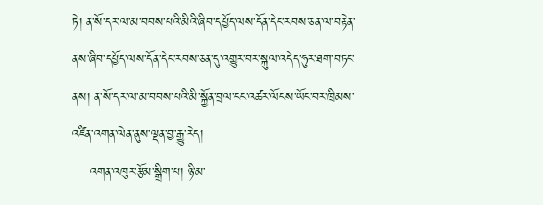ཏེ། ན་སོ་དར་ལ་མ་བབས་པའི་མིའི་ཞིབ་དཔྱོད་ལས་དོན་དེང་རབས་ཅན་ལ་བརྟེན་ནས་ཞིབ་དཔྱོད་ལས་དོན་དེང་རབས་ཅན་དུ་འགྱུར་བར་སྐུལ་འདེད་ཧུར་ཐག་བཏང་ནས། ན་སོ་དར་ལ་མ་བབས་པའི་མི་སྐྱོན་བྲལ་ངང་འཚར་ལོངས་ཡོང་བར་ཁྲིམས་འཛིན་འགན་ལེན་ནུས་ལྡན་བྱ་རྒྱུ་རེད།
    འགན་འཁུར་རྩོམ་སྒྲིག་པ། ཉི་མ་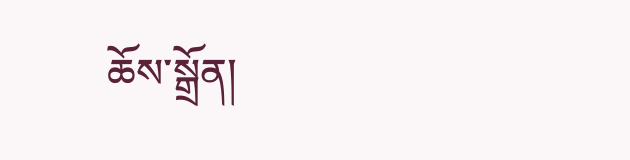ཆོས་སྒྲོན།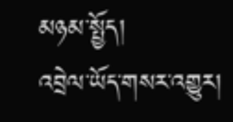མཉམ་སྤྱོད།
འབྲེལ་ཡོད་གསར་འགྱུར།